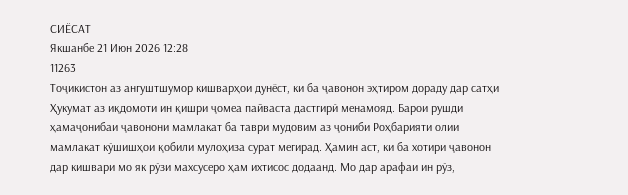СИЁСАТ
Якшанбе 21 Июн 2026 12:28
11263
Тоҷикистон аз ангуштшумор кишварҳои дунёст, ки ба ҷавонон эҳтиром дораду дар сатҳи Ҳукумат аз иқдомоти ин қишри ҷомеа пайваста дастгирӣ менамояд. Барои рушди ҳамаҷонибаи ҷавонони мамлакат ба таври мудовим аз ҷониби Роҳбарияти олии мамлакат кӯшишҳои қобили мулоҳиза сурат мегирад. Ҳамин аст, ки ба хотири ҷавонон дар кишвари мо як рӯзи махсусеро ҳам ихтисос додаанд. Мо дар арафаи ин рӯз,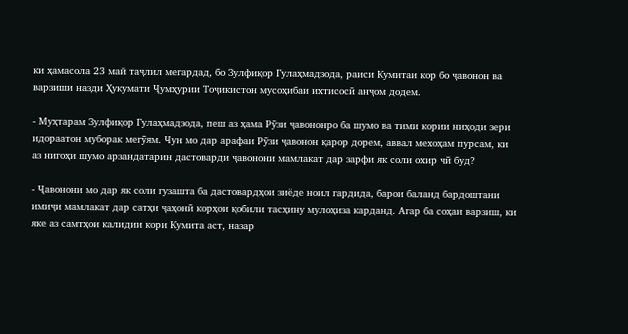ки ҳамасола 23 май таҷлил мегардад, бо Зулфиқор Гулаҳмадзода, раиси Кумитаи кор бо ҷавонон ва варзиши назди Ҳукумати Ҷумҳурии Тоҷикистон мусоҳибаи ихтисосӣ анҷом додем.

- Муҳтарам Зулфиқор Гулаҳмадзода, пеш аз ҳама Рӯзи ҷавононро ба шумо ва тими кории ниҳоди зери идораатон муборак мегӯям. Чун мо дар арафаи Рӯзи ҷавонон қарор дорем, аввал мехоҳам пурсам, ки аз нигоҳи шумо арзандатарин дастоварди ҷавонони мамлакат дар зарфи як соли охир чӣ буд?

- Ҷавонони мо дар як соли гузашта ба дастовардҳои зиёде ноил гардида, барои баланд бардоштани имиҷи мамлакат дар сатҳи ҷаҳонӣ корҳои қобили тасҳину мулоҳиза карданд. Агар ба соҳаи варзиш, ки яке аз самтҳои калидии кори Кумита аст, назар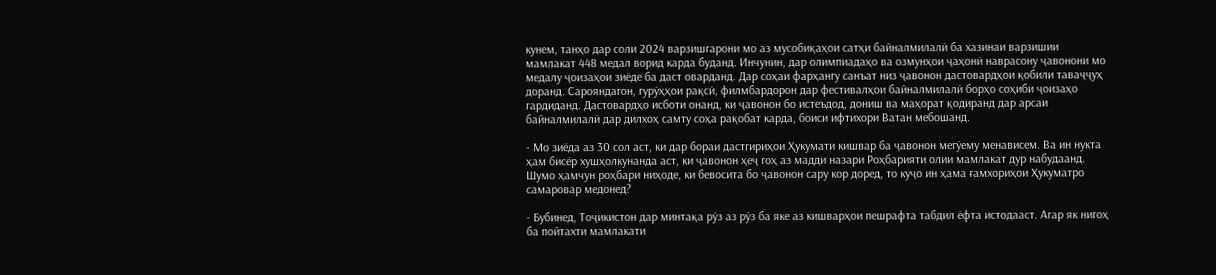кунем, танҳо дар соли 2024 варзишгарони мо аз мусобиқаҳои сатҳи байналмилалӣ ба хазинаи варзишии мамлакат 448 медал ворид карда буданд. Инчунин, дар олимпиадаҳо ва озмунҳои ҷаҳонӣ наврасону ҷавонони мо медалу ҷоизаҳои зиёде ба даст оварданд. Дар соҳаи фарҳангу санъат низ ҷавонон дастовардҳои қобили таваҷҷуҳ доранд. Сарояндагон, гурӯҳҳои рақсӣ, филмбардорон дар фестивалҳои байналмилалӣ борҳо соҳиби ҷоизаҳо гардиданд. Дастовардҳо исботи онанд, ки ҷавонон бо истеъдод, дониш ва маҳорат қодиранд дар арсаи байналмилалӣ дар дилхоҳ самту соҳа рақобат карда, боиси ифтихори Ватан мебошанд.

- Мо зиёда аз 30 сол аст, ки дар бораи дастгириҳои Ҳукумати кишвар ба ҷавонон мегӯему менависем. Ва ин нукта ҳам бисёр хушҳолкунанда аст, ки ҷавонон ҳеҷ гоҳ аз мадди назари Роҳбарияти олии мамлакат дур набудаанд. Шумо ҳамчун роҳбари ниҳоде, ки бевосита бо ҷавонон сару кор доред, то куҷо ин ҳама ғамхориҳои Ҳукуматро самаровар медонед?

- Бубинед, Тоҷикистон дар минтақа рӯз аз рӯз ба яке аз кишварҳои пешрафта табдил ёфта истодааст. Агар як нигоҳ ба пойтахти мамлакати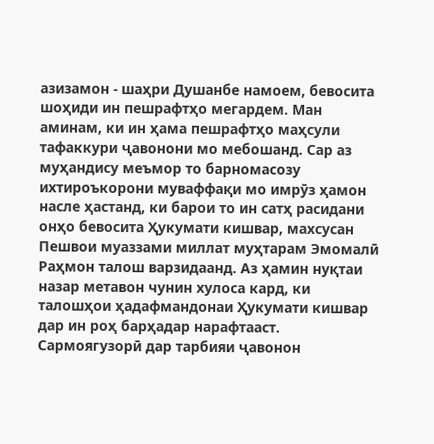азизамон - шаҳри Душанбе намоем, бевосита шоҳиди ин пешрафтҳо мегардем. Ман аминам, ки ин ҳама пешрафтҳо маҳсули тафаккури ҷавонони мо мебошанд. Сар аз муҳандису меъмор то барномасозу ихтироъкорони муваффақи мо имрӯз ҳамон насле ҳастанд, ки барои то ин сатҳ расидани онҳо бевосита Ҳукумати кишвар, махсусан Пешвои муаззами миллат муҳтарам Эмомалӣ Раҳмон талош варзидаанд. Аз ҳамин нуқтаи назар метавон чунин хулоса кард, ки талошҳои ҳадафмандонаи Ҳукумати кишвар дар ин роҳ барҳадар нарафтааст. Сармоягузорӣ дар тарбияи ҷавонон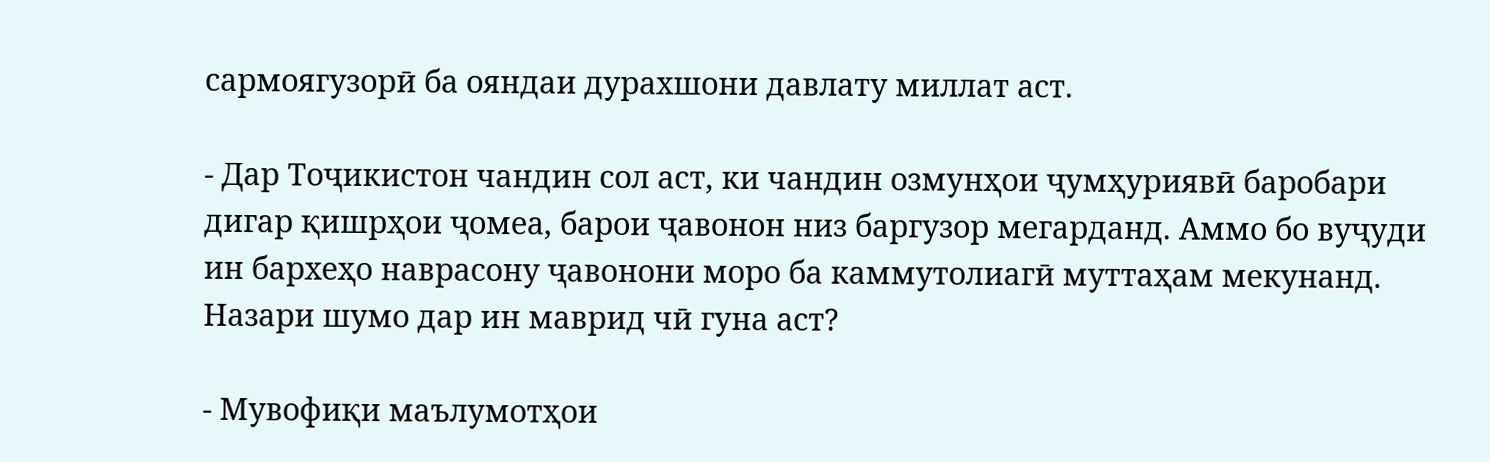сармоягузорӣ ба ояндаи дурахшони давлату миллат аст.

- Дар Тоҷикистон чандин сол аст, ки чандин озмунҳои ҷумҳуриявӣ баробари дигар қишрҳои ҷомеа, барои ҷавонон низ баргузор мегарданд. Аммо бо вуҷуди ин бархеҳо наврасону ҷавонони моро ба каммутолиагӣ муттаҳам мекунанд. Назари шумо дар ин маврид чӣ гуна аст?

- Мувофиқи маълумотҳои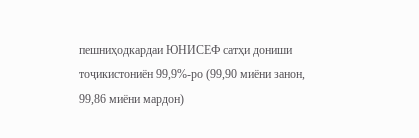пешниҳодкардаи ЮНИСЕФ сатҳи дониши тоҷикистониён 99,9%-ро (99,90 миёни занон, 99,86 миёни мардон)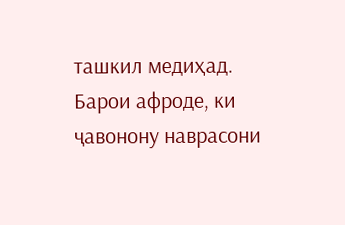ташкил медиҳад. Барои афроде, ки ҷавонону наврасони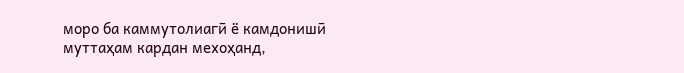моро ба каммутолиагӣ ё камдонишӣ муттаҳам кардан мехоҳанд,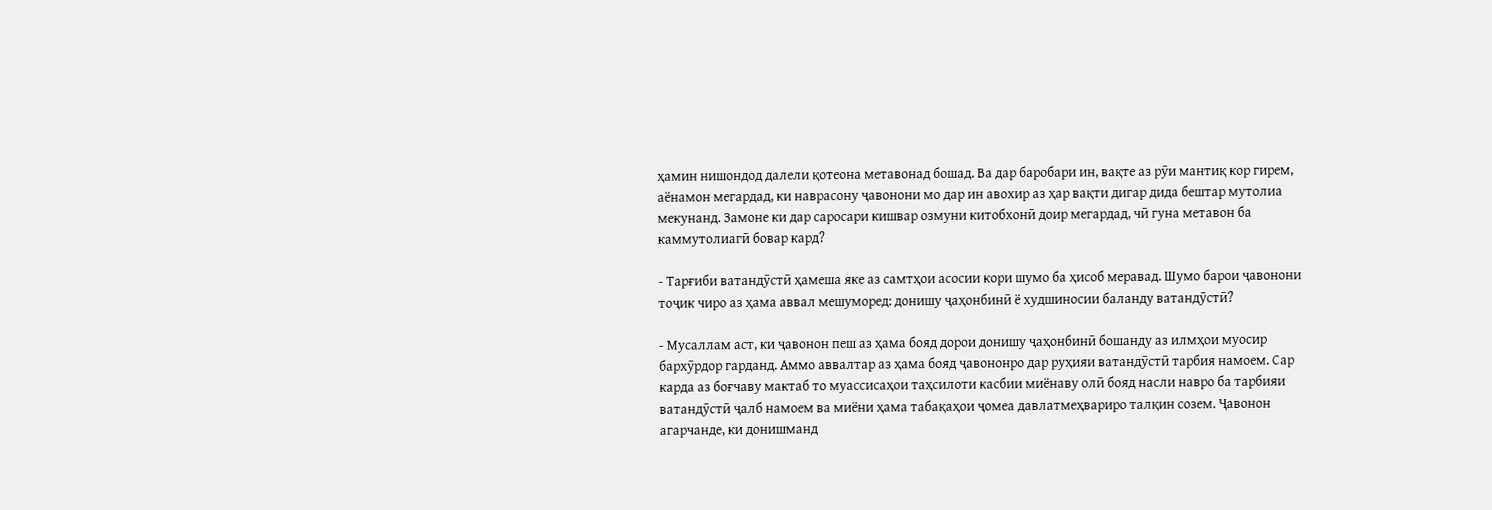ҳамин нишондод далели қотеона метавонад бошад. Ва дар баробари ин, вақте аз рӯи мантиқ кор гирем, аёнамон мегардад, ки наврасону ҷавонони мо дар ин авохир аз ҳар вақти дигар дида бештар мутолиа мекунанд. Замоне ки дар саросари кишвар озмуни китобхонӣ доир мегардад, чӣ гуна метавон ба каммутолиагӣ бовар кард?

- Тарғиби ватандӯстӣ ҳамеша яке аз самтҳои асосии кори шумо ба ҳисоб меравад. Шумо барои ҷавонони тоҷик чиро аз ҳама аввал мешуморед: донишу ҷаҳонбинӣ ё худшиносии баланду ватандӯстӣ?

- Мусаллам аст, ки ҷавонон пеш аз ҳама бояд дорои донишу ҷаҳонбинӣ бошанду аз илмҳои муосир бархӯрдор гарданд. Аммо аввалтар аз ҳама бояд ҷавононро дар руҳияи ватандӯстӣ тарбия намоем. Сар карда аз боғчаву мактаб то муассисаҳои таҳсилоти касбии миёнаву олӣ бояд насли навро ба тарбияи ватандӯстӣ ҷалб намоем ва миёни ҳама табақаҳои ҷомеа давлатмеҳвариро талқин созем. Ҷавонон агарчанде, ки донишманд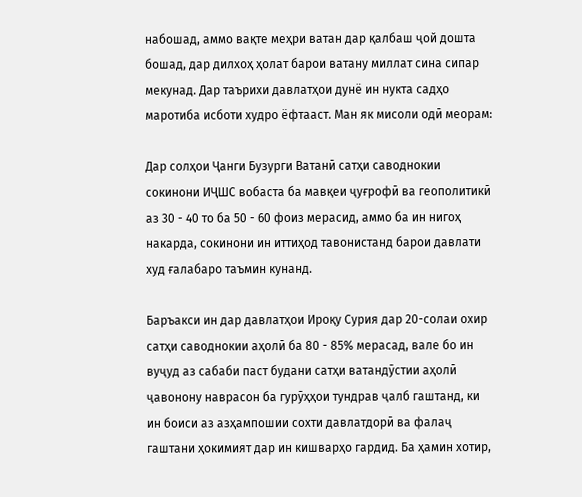набошад, аммо вақте меҳри ватан дар қалбаш ҷой дошта бошад, дар дилхоҳ ҳолат барои ватану миллат сина сипар мекунад. Дар таърихи давлатҳои дунё ин нукта садҳо маротиба исботи худро ёфтааст. Ман як мисоли одӣ меорам:

Дар солҳои Ҷанги Бузурги Ватанӣ сатҳи саводнокии сокинони ИҶШС вобаста ба мавқеи ҷуғрофӣ ва геополитикӣ аз 30 - 40 то ба 50 - 60 фоиз мерасид, аммо ба ин нигоҳ накарда, сокинони ин иттиҳод тавонистанд барои давлати худ ғалабаро таъмин кунанд.

Баръакси ин дар давлатҳои Ироқу Сурия дар 20-солаи охир сатҳи саводнокии аҳолӣ ба 80 - 85% мерасад, вале бо ин вуҷуд аз сабаби паст будани сатҳи ватандӯстии аҳолӣ ҷавонону наврасон ба гурӯҳҳои тундрав ҷалб гаштанд, ки ин боиси аз азҳампошии сохти давлатдорӣ ва фалаҷ гаштани ҳокимият дар ин кишварҳо гардид. Ба ҳамин хотир,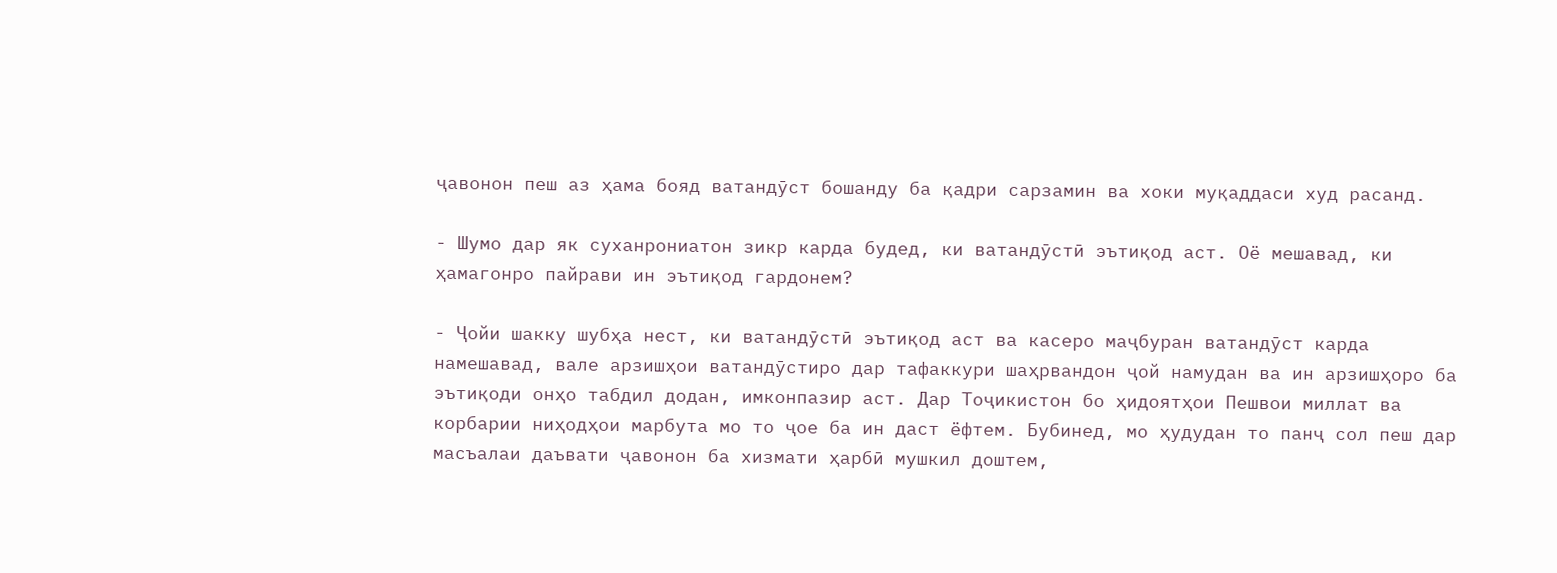ҷавонон пеш аз ҳама бояд ватандӯст бошанду ба қадри сарзамин ва хоки муқаддаси худ расанд.

- Шумо дар як суханрониатон зикр карда будед, ки ватандӯстӣ эътиқод аст. Оё мешавад, ки ҳамагонро пайрави ин эътиқод гардонем?

- Ҷойи шакку шубҳа нест, ки ватандӯстӣ эътиқод аст ва касеро маҷбуран ватандӯст карда намешавад, вале арзишҳои ватандӯстиро дар тафаккури шаҳрвандон ҷой намудан ва ин арзишҳоро ба эътиқоди онҳо табдил додан, имконпазир аст. Дар Тоҷикистон бо ҳидоятҳои Пешвои миллат ва корбарии ниҳодҳои марбута мо то ҷое ба ин даст ёфтем. Бубинед, мо ҳудудан то панҷ сол пеш дар масъалаи даъвати ҷавонон ба хизмати ҳарбӣ мушкил доштем,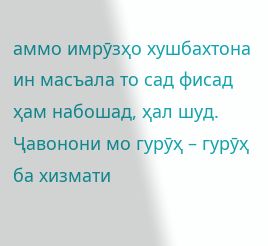аммо имрӯзҳо хушбахтона ин масъала то сад фисад ҳам набошад, ҳал шуд. Ҷавонони мо гурӯҳ – гурӯҳ ба хизмати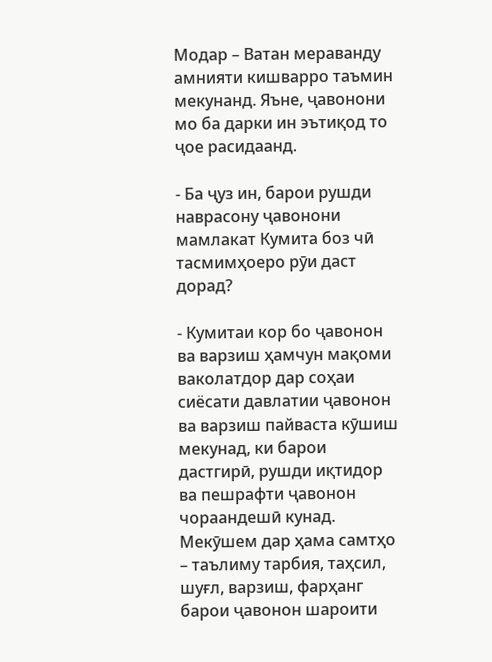Модар – Ватан мераванду амнияти кишварро таъмин мекунанд. Яъне, ҷавонони мо ба дарки ин эътиқод то ҷое расидаанд.

- Ба ҷуз ин, барои рушди наврасону ҷавонони мамлакат Кумита боз чӣ тасмимҳоеро рӯи даст дорад?

- Кумитаи кор бо ҷавонон ва варзиш ҳамчун мақоми ваколатдор дар соҳаи сиёсати давлатии ҷавонон ва варзиш пайваста кӯшиш мекунад, ки барои дастгирӣ, рушди иқтидор ва пешрафти ҷавонон чораандешӣ кунад. Мекӯшем дар ҳама самтҳо – таълиму тарбия, таҳсил, шуғл, варзиш, фарҳанг барои ҷавонон шароити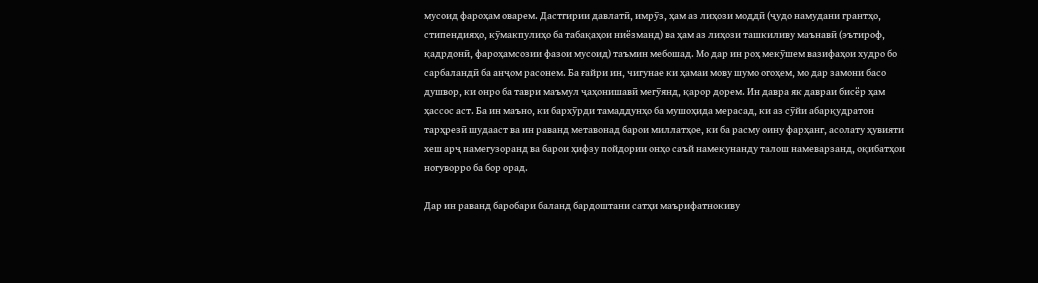мусоид фароҳам оварем. Дастгирии давлатӣ, имрӯз, ҳам аз лиҳози моддӣ (ҷудо намудани грантҳо, стипендияҳо, кӯмакпулиҳо ба табақаҳои ниёзманд) ва ҳам аз лиҳози ташкиливу маънавӣ (эътироф, қадрдонӣ, фароҳамсозии фазои мусоид) таъмин мебошад. Мо дар ин роҳ мекӯшем вазифаҳои худро бо сарбаландӣ ба анҷом расонем. Ба ғайри ин, чигунае ки ҳамаи мову шумо огоҳем, мо дар замони басо душвор, ки онро ба таври маъмул ҷаҳонишавӣ мегӯянд, қарор дорем. Ин давра як давраи бисёр ҳам ҳассос аст. Ба ин маъно, ки бархӯрди тамаддунҳо ба мушоҳида мерасад, ки аз сӯйи абарқудратон тарҳрезӣ шудааст ва ин раванд метавонад барои миллатҳое, ки ба расму оину фарҳанг, асолату ҳувияти хеш арҷ намегузоранд ва барои ҳифзу пойдории онҳо саъй намекунанду талош намеварзанд, оқибатҳои ногуворро ба бор орад.

Дар ин раванд баробари баланд бардоштани сатҳи маърифатнокиву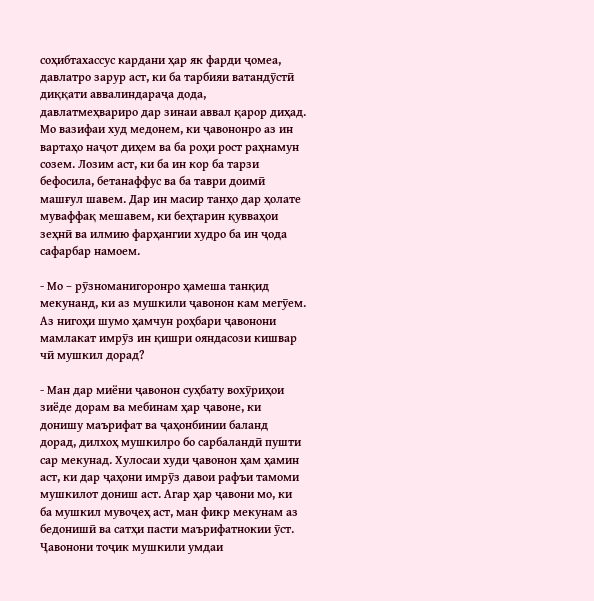соҳибтахассус кардани ҳар як фарди ҷомеа, давлатро зарур аст, ки ба тарбияи ватандӯстӣ диққати аввалиндараҷа дода, давлатмеҳвариро дар зинаи аввал қарор диҳад. Мо вазифаи худ медонем, ки ҷавононро аз ин вартаҳо наҷот диҳем ва ба роҳи рост раҳнамун созем. Лозим аст, ки ба ин кор ба тарзи бефосила, бетанаффус ва ба таври доимӣ машғул шавем. Дар ин масир танҳо дар ҳолате муваффақ мешавем, ки беҳтарин қувваҳои зеҳнӣ ва илмию фарҳангии худро ба ин ҷода сафарбар намоем.

- Мо – рӯзноманигоронро ҳамеша танқид мекунанд, ки аз мушкили ҷавонон кам мегӯем. Аз нигоҳи шумо ҳамчун роҳбари ҷавонони мамлакат имрӯз ин қишри ояндасози кишвар чӣ мушкил дорад?

- Ман дар миёни ҷавонон суҳбату вохӯриҳои зиёде дорам ва мебинам ҳар ҷавоне, ки донишу маърифат ва ҷаҳонбинии баланд дорад, дилхоҳ мушкилро бо сарбаландӣ пушти сар мекунад. Хулосаи худи ҷавонон ҳам ҳамин аст, ки дар ҷаҳони имрӯз давои рафъи тамоми мушкилот дониш аст. Агар ҳар ҷавони мо, ки ба мушкил мувоҷеҳ аст, ман фикр мекунам аз бедонишӣ ва сатҳи пасти маърифатнокии ӯст. Ҷавонони тоҷик мушкили умдаи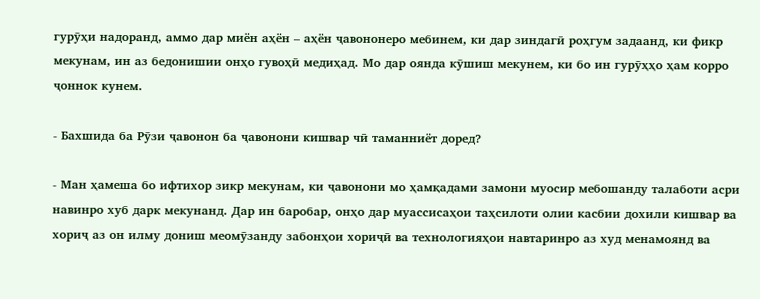гурӯҳи надоранд, аммо дар миён аҳён – аҳён ҷавононеро мебинем, ки дар зиндагӣ роҳгум задаанд, ки фикр мекунам, ин аз бедонишии онҳо гувоҳӣ медиҳад. Мо дар оянда кӯшиш мекунем, ки бо ин гурӯҳҳо ҳам корро ҷоннок кунем.

- Бахшида ба Рӯзи ҷавонон ба ҷавонони кишвар чӣ таманниёт доред?

- Ман ҳамеша бо ифтихор зикр мекунам, ки ҷавонони мо ҳамқадами замони муосир мебошанду талаботи асри навинро хуб дарк мекунанд. Дар ин баробар, онҳо дар муассисаҳои таҳсилоти олии касбии дохили кишвар ва хориҷ аз он илму дониш меомӯзанду забонҳои хориҷӣ ва технологияҳои навтаринро аз худ менамоянд ва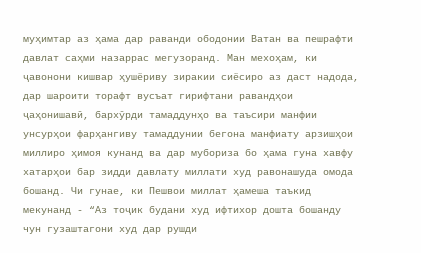муҳимтар аз ҳама дар раванди ободонии Ватан ва пешрафти давлат саҳми назаррас мегузоранд. Ман мехоҳам, ки ҷавонони кишвар ҳушёриву зиракии сиёсиро аз даст надода, дар шароити торафт вусъат гирифтани равандҳои ҷаҳонишавӣ, бархӯрди тамаддунҳо ва таъсири манфии унсурҳои фарҳангиву тамаддунии бегона манфиату арзишҳои миллиро ҳимоя кунанд ва дар мубориза бо ҳама гуна хавфу хатарҳои бар зидди давлату миллати худ равонашуда омода бошанд. Чи гунае, ки Пешвои миллат ҳамеша таъкид мекунанд - “Аз тоҷик будани худ ифтихор дошта бошанду чун гузаштагони худ дар рушди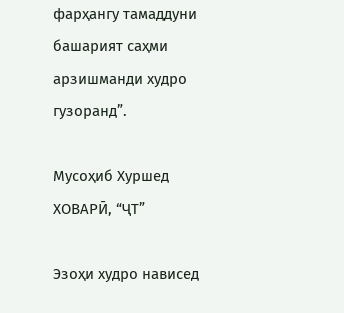фарҳангу тамаддуни башарият саҳми арзишманди худро гузоранд”.

Мусоҳиб Хуршед ХОВАРӢ, “ҶТ”

Эзоҳи худро нависед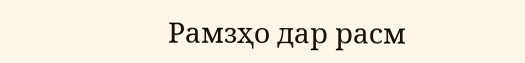Рамзҳо дар расм